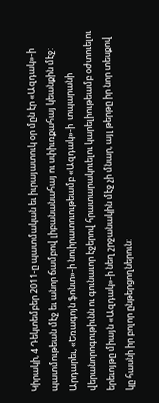Կիրակի, 4 Դեկտեմբեր 2011-ը պատմական եւ իւրայատուկ օր մըն էր «Ազդակ»-ի պատմութեան մէջ եւ անոր ճամբով լիբանանահայ ու սփիւռքահայ կեանքին մէջ: Արդարեւ, «Եռագոյն ֆոնտ»-ի նուիրատուութեամբ «Ազդակ»-ի  տպարանի վերանորոգութիւնն ու գունաւոր էջերով հրատարակուելու կարելիութեամբ օժտուելու երեւոյթը միայն «Ազդակ»-ի նեղ շրջանակին մէջ չի մնար, այլ թերթը իր նոր տեսքով կը հասնի իր բոլոր ընթերցողներուն: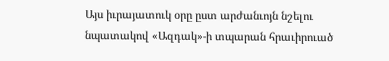Այս իւրայատուկ օրը ըստ արժանւոյն նշելու նպատակով «Ազդակ»-ի տպարան հրաւիրուած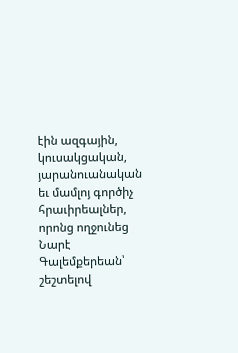էին ազգային, կուսակցական, յարանուանական եւ մամլոյ գործիչ հրաւիրեալներ, որոնց ողջունեց Նարէ Գալեմքերեան՝ շեշտելով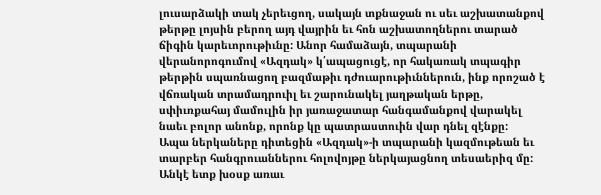լուսարձակի տակ չերեւցող, սակայն տքնաջան ու սեւ աշխատանքով թերթը լոյսին բերող այդ վայրին եւ հոն աշխատողներու տարած ճիգին կարեւորութիւնը: Անոր համաձայն, տպարանի վերանորոգումով «Ազդակ» կ՛ապացուցէ, որ հակառակ տպագիր թերթին սպառնացող բազմաթիւ դժուարութիւններուն, ինք որոշած է վճռական տրամադրուիլ եւ շարունակել յաղթական երթը, սփիւռքահայ մամուլին իր յառաջատար հանգամանքով վարակել նաեւ բոլոր անոնք, որոնք կը պատրաստուին վար դնել զէնքը:
Ապա ներկաները դիտեցին «Ազդակ»-ի տպարանի կազմութեան եւ տարբեր հանգրուաններու հոլովոյթը ներկայացնող տեսաերիզ մը:
Անկէ ետք խօսք առաւ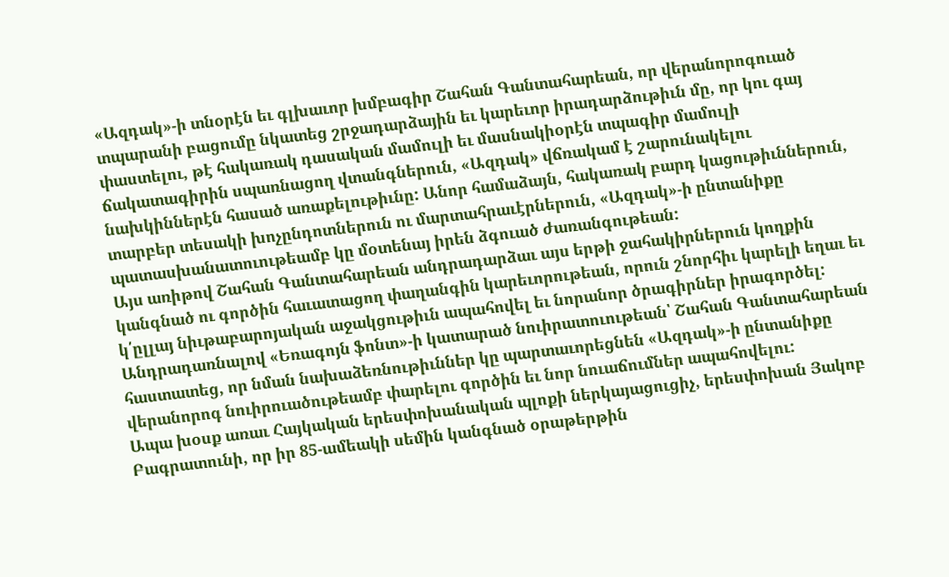«Ազդակ»-ի տնօրէն եւ գլխաւոր խմբագիր Շահան Գանտահարեան, որ վերանորոգուած տպարանի բացումը նկատեց շրջադարձային եւ կարեւոր իրադարձութիւն մը, որ կու գայ փաստելու, թէ հակառակ դասական մամուլի եւ մասնակիօրէն տպագիր մամուլի ճակատագիրին սպառնացող վտանգներուն, «Ազդակ» վճռակամ է շարունակելու նախկիններէն հասած առաքելութիւնը: Անոր համաձայն, հակառակ բարդ կացութիւններուն, տարբեր տեսակի խոչընդոտներուն ու մարտահրաւէրներուն, «Ազդակ»-ի ընտանիքը պատասխանատուութեամբ կը մօտենայ իրեն ձգուած ժառանգութեան:
Այս առիթով Շահան Գանտահարեան անդրադարձաւ այս երթի ջահակիրներուն կողքին կանգնած ու գործին հաւատացող փաղանգին կարեւորութեան, որուն շնորհիւ կարելի եղաւ եւ կ՛ըլլայ նիւթաբարոյական աջակցութիւն ապահովել եւ նորանոր ծրագիրներ իրագործել:
Անդրադառնալով «Եռագոյն ֆոնտ»-ի կատարած նուիրատուութեան՝ Շահան Գանտահարեան հաստատեց, որ նման նախաձեռնութիւններ կը պարտաւորեցնեն «Ազդակ»-ի ընտանիքը վերանորոգ նուիրուածութեամբ փարելու գործին եւ նոր նուաճումներ ապահովելու:
Ապա խօսք առաւ Հայկական երեսփոխանական պլոքի ներկայացուցիչ, երեսփոխան Յակոբ Բագրատունի, որ իր 85-ամեակի սեմին կանգնած օրաթերթին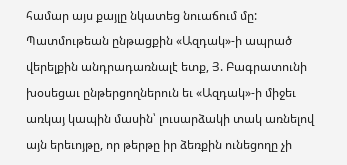համար այս քայլը նկատեց նուաճում մը: Պատմութեան ընթացքին «Ազդակ»-ի ապրած վերելքին անդրադառնալէ ետք, Յ. Բագրատունի խօսեցաւ ընթերցողներուն եւ «Ազդակ»-ի միջեւ առկայ կապին մասին՝ լուսարձակի տակ առնելով այն երեւոյթը, որ թերթը իր ձեռքին ունեցողը չի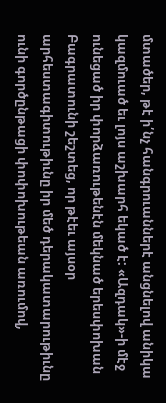մտածեր, թէ ի՛նչ հանգրուաններէ անցնելով անիկա կազմուած եւ լոյս աշխարհ եկած է: «Ազդակ»-ի մէջ ունեցած իր փորձառութենէն մեկնած երեսփոխան Բագրատունի շեշտեց, որ թէեւ այսօր արհեստագիտութիւնը իր մեծ դերակատարութիւնը ունի գործընթացի փոփոխութեան առումով,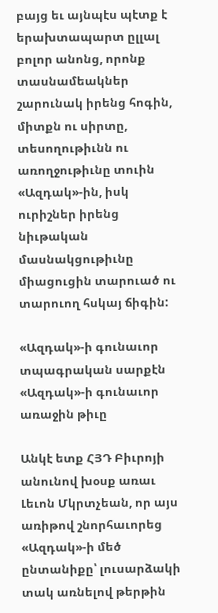բայց եւ այնպէս պէտք է երախտապարտ ըլլալ բոլոր անոնց, որոնք տասնամեակներ շարունակ իրենց հոգին, միտքն ու սիրտը, տեսողութիւնն ու առողջութիւնը տուին «Ազդակ»-ին, իսկ ուրիշներ իրենց նիւթական մասնակցութիւնը միացուցին տարուած ու տարուող հսկայ ճիգին:

«Ազդակ»-ի գունաւոր տպագրական սարքէն
«Ազդակ»-ի գունաւոր առաջին թիւը

Անկէ ետք ՀՅԴ Բիւրոյի անունով խօսք առաւ Լեւոն Մկրտչեան, որ այս առիթով շնորհաւորեց «Ազդակ»-ի մեծ ընտանիքը՝ լուսարձակի տակ առնելով թերթին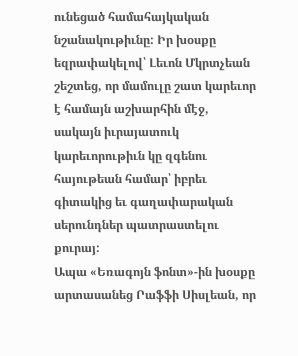ունեցած համահայկական նշանակութիւնը: Իր խօսքը եզրափակելով՝ Լեւոն Մկրտչեան շեշտեց, որ մամուլը շատ կարեւոր է համայն աշխարհին մէջ, սակայն իւրայատուկ կարեւորութիւն կը զգենու հայութեան համար՝ իբրեւ գիտակից եւ գաղափարական սերունդներ պատրաստելու քուրայ:
Ապա «Եռագոյն ֆոնտ»-ին խօսքը արտասանեց Րաֆֆի Սիսլեան, որ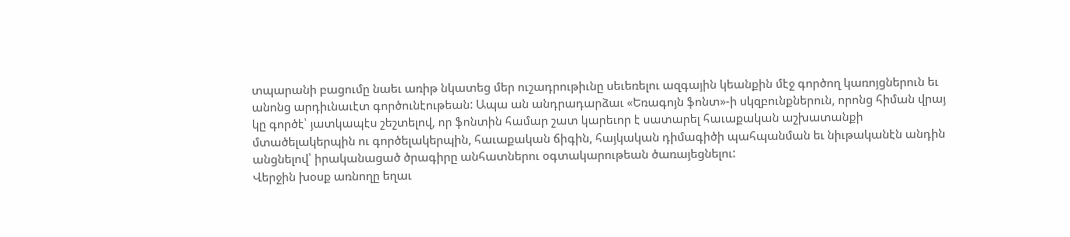տպարանի բացումը նաեւ առիթ նկատեց մեր ուշադրութիւնը սեւեռելու ազգային կեանքին մէջ գործող կառոյցներուն եւ անոնց արդիւնաւէտ գործունէութեան: Ապա ան անդրադարձաւ «Եռագոյն ֆոնտ»-ի սկզբունքներուն, որոնց հիման վրայ կը գործէ՝ յատկապէս շեշտելով, որ ֆոնտին համար շատ կարեւոր է սատարել հաւաքական աշխատանքի մտածելակերպին ու գործելակերպին, հաւաքական ճիգին, հայկական դիմագիծի պահպանման եւ նիւթականէն անդին անցնելով՝ իրականացած ծրագիրը անհատներու օգտակարութեան ծառայեցնելու:
Վերջին խօսք առնողը եղաւ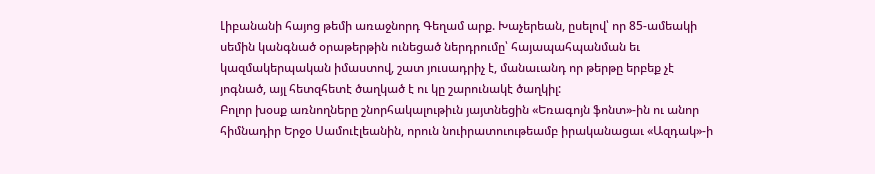Լիբանանի հայոց թեմի առաջնորդ Գեղամ արք. Խաչերեան, ըսելով՝ որ 85-ամեակի սեմին կանգնած օրաթերթին ունեցած ներդրումը՝ հայապահպանման եւ կազմակերպական իմաստով, շատ յուսադրիչ է, մանաւանդ որ թերթը երբեք չէ յոգնած, այլ հետզհետէ ծաղկած է ու կը շարունակէ ծաղկիլ:
Բոլոր խօսք առնողները շնորհակալութիւն յայտնեցին «Եռագոյն ֆոնտ»-ին ու անոր հիմնադիր Երջօ Սամուէլեանին, որուն նուիրատուութեամբ իրականացաւ «Ազդակ»-ի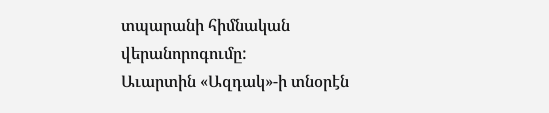տպարանի հիմնական վերանորոգումը:
Աւարտին «Ազդակ»-ի տնօրէն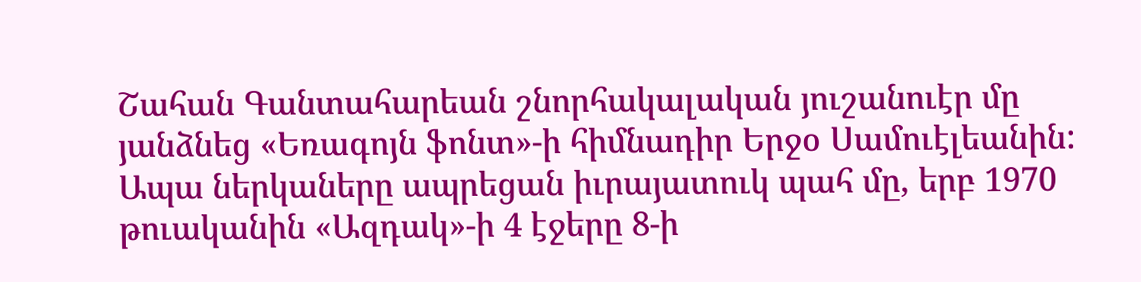Շահան Գանտահարեան շնորհակալական յուշանուէր մը յանձնեց «Եռագոյն ֆոնտ»-ի հիմնադիր Երջօ Սամուէլեանին:
Ապա ներկաները ապրեցան իւրայատուկ պահ մը, երբ 1970 թուականին «Ազդակ»-ի 4 էջերը 8-ի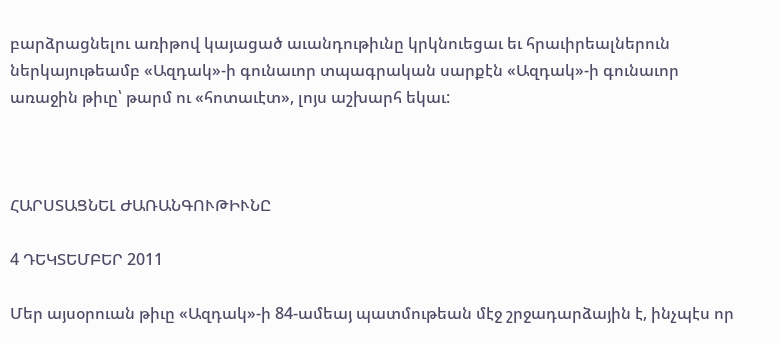բարձրացնելու առիթով կայացած աւանդութիւնը կրկնուեցաւ եւ հրաւիրեալներուն ներկայութեամբ «Ազդակ»-ի գունաւոր տպագրական սարքէն «Ազդակ»-ի գունաւոր առաջին թիւը՝ թարմ ու «հոտաւէտ», լոյս աշխարհ եկաւ:



ՀԱՐՍՏԱՑՆԵԼ ԺԱՌԱՆԳՈՒԹԻՒՆԸ

4 ԴԵԿՏԵՄԲԵՐ 2011

Մեր այսօրուան թիւը «Ազդակ»-ի 84-ամեայ պատմութեան մէջ շրջադարձային է, ինչպէս որ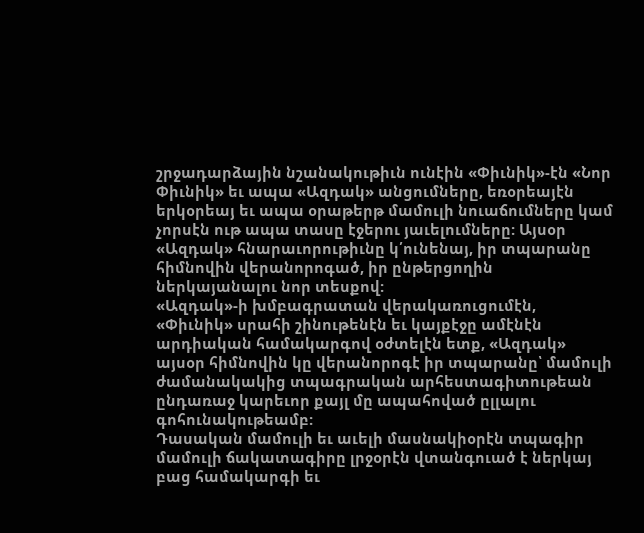շրջադարձային նշանակութիւն ունէին «Փիւնիկ»-էն «Նոր Փիւնիկ» եւ ապա «Ազդակ» անցումները, եռօրեայէն երկօրեայ եւ ապա օրաթերթ մամուլի նուաճումները կամ չորսէն ութ ապա տասը էջերու յաւելումները: Այսօր «Ազդակ» հնարաւորութիւնը կ՛ունենայ, իր տպարանը հիմնովին վերանորոգած, իր ընթերցողին ներկայանալու նոր տեսքով:
«Ազդակ»-ի խմբագրատան վերակառուցումէն, «Փիւնիկ» սրահի շինութենէն եւ կայքէջը ամէնէն արդիական համակարգով օժտելէն ետք, «Ազդակ» այսօր հիմնովին կը վերանորոգէ իր տպարանը՝ մամուլի ժամանակակից տպագրական արհեստագիտութեան ընդառաջ կարեւոր քայլ մը ապահոված ըլլալու գոհունակութեամբ:
Դասական մամուլի եւ աւելի մասնակիօրէն տպագիր մամուլի ճակատագիրը լրջօրէն վտանգուած է ներկայ բաց համակարգի եւ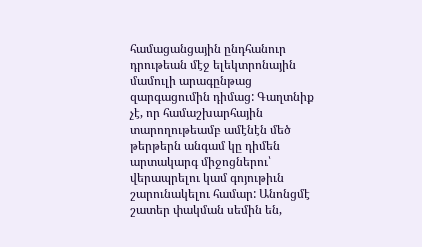համացանցային ընդհանուր դրութեան մէջ ելեկտրոնային մամուլի արագընթաց զարգացումին դիմաց: Գաղտնիք չէ, որ համաշխարհային տարողութեամբ ամէնէն մեծ թերթերն անգամ կը դիմեն արտակարգ միջոցներու՝ վերապրելու կամ գոյութիւն շարունակելու համար: Անոնցմէ շատեր փակման սեմին են,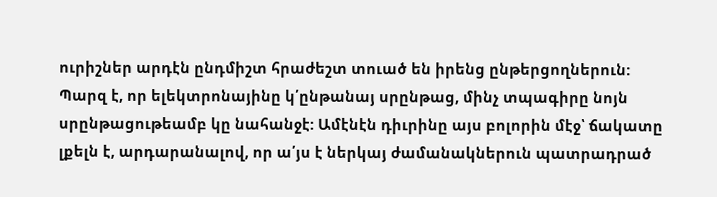ուրիշներ արդէն ընդմիշտ հրաժեշտ տուած են իրենց ընթերցողներուն:
Պարզ է, որ ելեկտրոնայինը կ՛ընթանայ սրընթաց, մինչ տպագիրը նոյն սրընթացութեամբ կը նահանջէ: Ամէնէն դիւրինը այս բոլորին մէջ՝ ճակատը լքելն է, արդարանալով, որ ա՛յս է ներկայ ժամանակներուն պատրադրած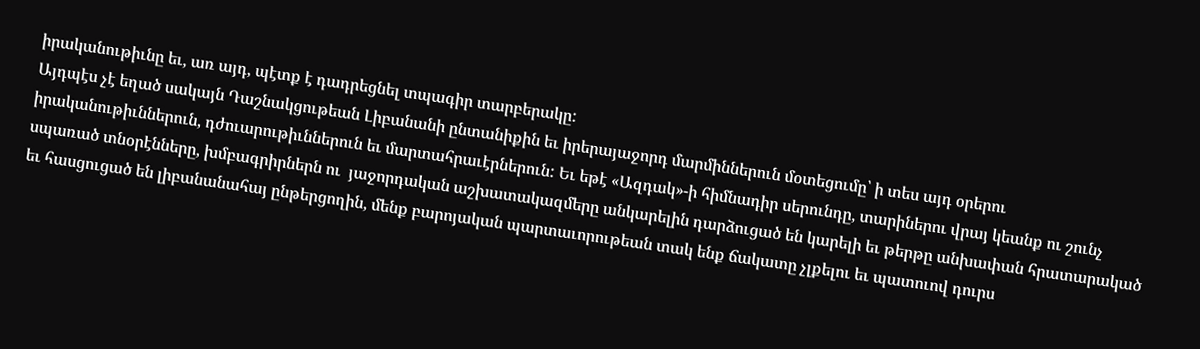իրականութիւնը եւ, առ այդ, պէտք է դադրեցնել տպագիր տարբերակը:
Այդպէս չէ եղած սակայն Դաշնակցութեան Լիբանանի ընտանիքին եւ իրերայաջորդ մարմիններուն մօտեցումը՝ ի տես այդ օրերու իրականութիւններուն, դժուարութիւններուն եւ մարտահրաւէրներուն: Եւ եթէ «Ազդակ»-ի հիմնադիր սերունդը, տարիներու վրայ կեանք ու շունչ սպառած տնօրէնները, խմբագրիրներն ու  յաջորդական աշխատակազմերը անկարելին դարձուցած են կարելի եւ թերթը անխափան հրատարակած եւ հասցուցած են լիբանանահայ ընթերցողին, մենք բարոյական պարտաւորութեան տակ ենք ճակատը չլքելու եւ պատուով դուրս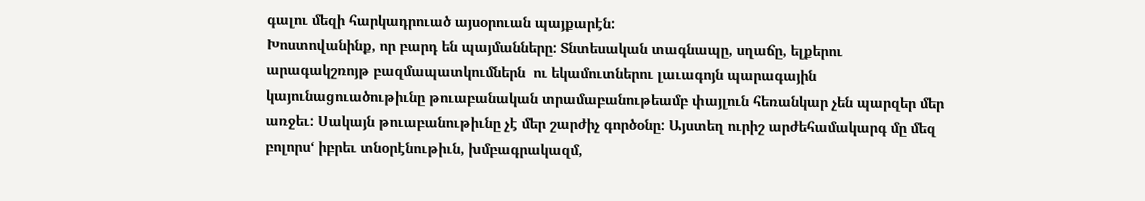գալու մեզի հարկադրուած այսօրուան պայքարէն:
Խոստովանինք, որ բարդ են պայմանները: Տնտեսական տագնապը, սղաճը, ելքերու արագակշռոյթ բազմապատկումներն  ու եկամուտներու լաւագոյն պարագային կայունացուածութիւնը թուաբանական տրամաբանութեամբ փայլուն հեռանկար չեն պարզեր մեր առջեւ: Սակայն թուաբանութիւնը չէ մեր շարժիչ գործօնը: Այստեղ ուրիշ արժեհամակարգ մը մեզ բոլորս‘ իբրեւ տնօրէնութիւն, խմբագրակազմ,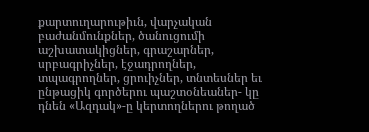քարտուղարութիւն, վարչական բաժանմունքներ, ծանուցումի աշխատակիցներ, գրաշարներ, սրբագրիչներ, էջադրողներ, տպագրողներ, ցրուիչներ, տնտեսներ եւ ընթացիկ գործերու պաշտօնեաներ- կը դնեն «Ազդակ»-ը կերտողներու թողած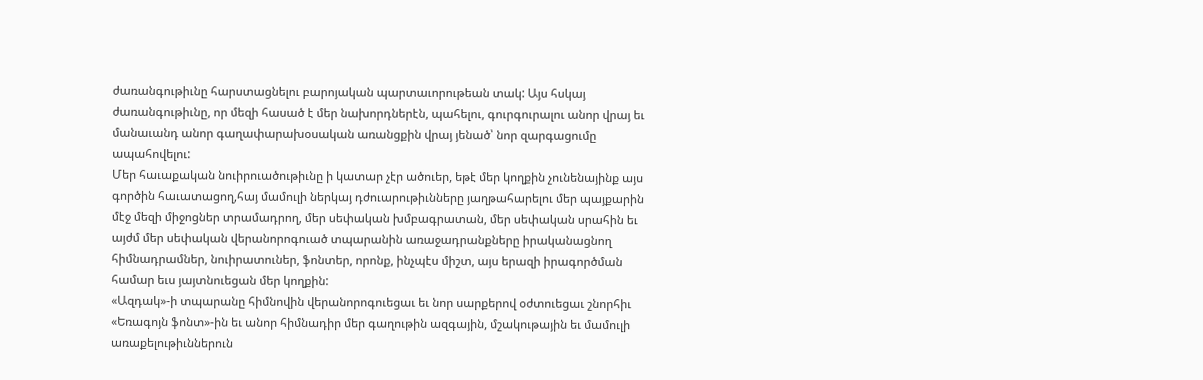ժառանգութիւնը հարստացնելու բարոյական պարտաւորութեան տակ: Այս հսկայ ժառանգութիւնը, որ մեզի հասած է մեր նախորդներէն, պահելու, գուրգուրալու անոր վրայ եւ մանաւանդ անոր գաղափարախօսական առանցքին վրայ յենած՝ նոր զարգացումը ապահովելու:
Մեր հաւաքական նուիրուածութիւնը ի կատար չէր ածուեր, եթէ մեր կողքին չունենայինք այս գործին հաւատացող,հայ մամուլի ներկայ դժուարութիւնները յաղթահարելու մեր պայքարին մէջ մեզի միջոցներ տրամադրող, մեր սեփական խմբագրատան, մեր սեփական սրահին եւ այժմ մեր սեփական վերանորոգուած տպարանին առաջադրանքները իրականացնող հիմնադրամներ, նուիրատուներ, ֆոնտեր, որոնք, ինչպէս միշտ, այս երազի իրագործման համար եւս յայտնուեցան մեր կողքին:
«Ազդակ»-ի տպարանը հիմնովին վերանորոգուեցաւ եւ նոր սարքերով օժտուեցաւ շնորհիւ «Եռագոյն ֆոնտ»-ին եւ անոր հիմնադիր մեր գաղութին ազգային, մշակութային եւ մամուլի առաքելութիւններուն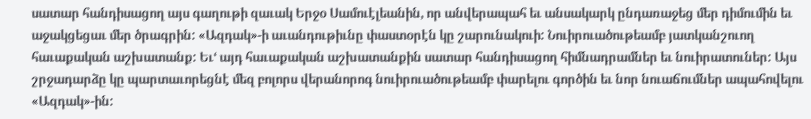սատար հանդիսացող այս գաղութի զաւակ Երջօ Սամուէլեանին, որ անվերապահ եւ անսակարկ ընդառաջեց մեր դիմումին եւ աջակցեցաւ մեր ծրագրին: «Ազդակ»-ի աւանդութիւնը փաստօրէն կը շարունակուի: Նուիրուածութեամբ յատկանշուող հաւաքական աշխատանք: Եւ‘ այդ հաւաքական աշխատանքին սատար հանդիսացող հիմնադրամներ եւ նուիրատուներ: Այս շրջադարձը կը պարտաւորեցնէ մեզ բոլորս վերանորոգ նուիրուածութեամբ փարելու գործին եւ նոր նուաճումներ ապահովելու «Ազդակ»-ին: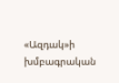«Ազդակ»ի խմբագրական